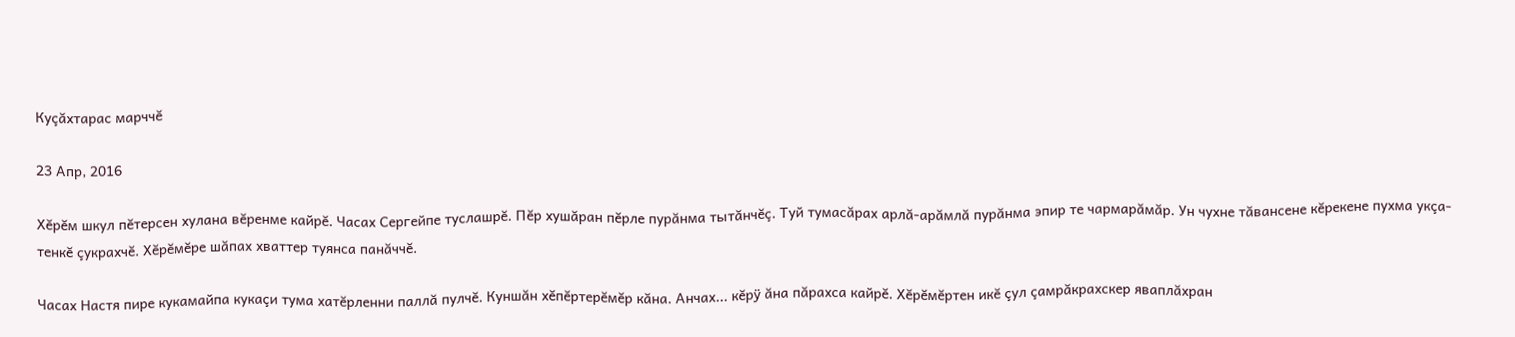Куçăхтарас марччĕ

23 Апр, 2016

Хĕрĕм шкул пĕтерсен хулана вĕренме кайрĕ. Часах Сергейпе туслашрĕ. Пĕр хушăран пĕрле пурăнма тытăнчĕç. Туй тумасăрах арлă-арăмлă пурăнма эпир те чармарăмăр. Ун чухне тăвансене кĕрекене пухма укçа-тенкĕ çукрахчĕ. Хĕрĕмĕре шăпах хваттер туянса панăччĕ.

Часах Настя пире кукамайпа кукаçи тума хатĕрленни паллă пулчĕ. Куншăн хĕпĕртерĕмĕр кăна. Анчах... кĕрÿ ăна пăрахса кайрĕ. Хĕрĕмĕртен икĕ çул çамрăкрахскер яваплăхран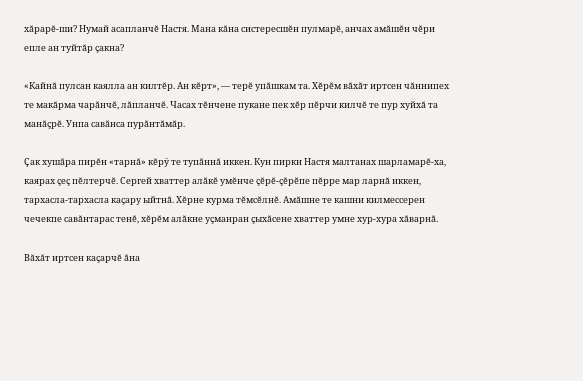хăрарĕ-ши? Нумай асапланчĕ Настя. Мана кăна систересшĕн пулмарĕ, анчах амăшĕн чĕри епле ан туйтăр çакна?

«Кайнă пулсан каялла ан килтĕр. Ан кĕрт», — терĕ упăшкам та. Хĕрĕм вăхăт иртсен чăннипех те макăрма чарăнчĕ, лăпланчĕ. Часах тĕнчене пукане пек хĕр пĕрчи килчĕ те пур хуйхă та манăçрĕ. Унпа савăнса пурăнтăмăр.

Çак хушăра пирĕн «тарнă» кĕрÿ те тупăннă иккен. Кун пирки Настя малтанах шарламарĕ-ха, каярах çеç пĕлтерчĕ. Сергей хваттер алăкĕ умĕнче çĕрĕ-çĕрĕпе пĕрре мар ларнă иккен, тархасла-тархасла каçару ыйтнă. Хĕрне курма тĕмсĕлнĕ. Амăшне те кашни килмессерен чечекпе савăнтарас тенĕ, хĕрĕм алăкне уçманран çыхăсене хваттер умне хур-хура хăварнă.

Вăхăт иртсен каçарчĕ ăна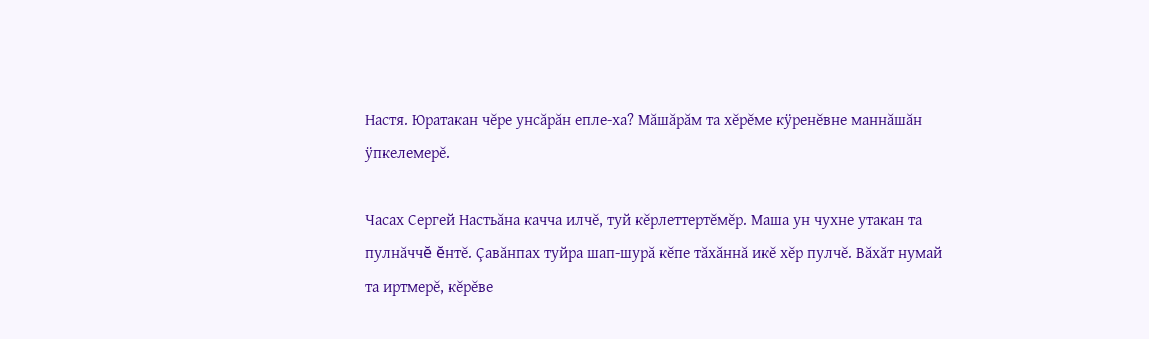Настя. Юратакан чĕре унсăрăн епле-ха? Мăшăрăм та хĕрĕме кÿренĕвне маннăшăн ÿпкелемерĕ.

Часах Сергей Настьăна качча илчĕ, туй кĕрлеттертĕмĕр. Маша ун чухне утакан та пулнăччĕ ĕнтĕ. Çавăнпах туйра шап-шурă кĕпе тăхăннă икĕ хĕр пулчĕ. Вăхăт нумай та иртмерĕ, кĕрĕве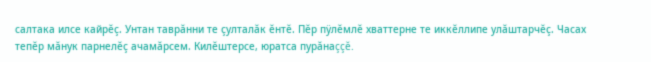салтака илсе кайрĕç. Унтан таврăнни те çулталăк ĕнтĕ. Пĕр пÿлĕмлĕ хваттерне те иккĕллипе улăштарчĕç. Часах тепĕр мăнук парнелĕç ачамăрсем. Килĕштерсе, юратса пурăнаççĕ.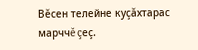Вĕсен телейне куçăхтарас марччĕ çеç.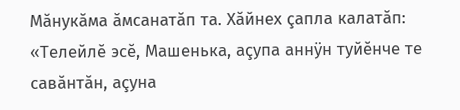Мăнукăма ăмсанатăп та. Хăйнех çапла калатăп: «Телейлĕ эсĕ, Машенька, аçупа аннÿн туйĕнче те савăнтăн, аçуна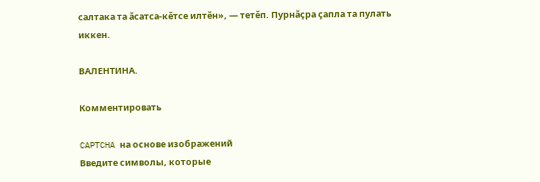салтака та ăсатса-кĕтсе илтĕн», — тетĕп. Пурнăçра çапла та пулать иккен.

ВАЛЕНТИНА.

Комментировать

CAPTCHA на основе изображений
Введите символы, которые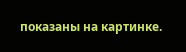показаны на картинке.